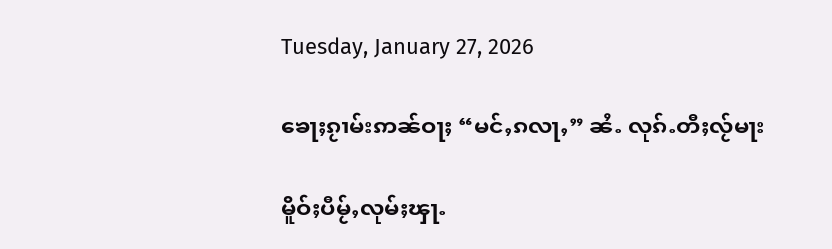Tuesday, January 27, 2026

ၶေႃႈၵႂၢမ်းဢၼ်ဝႃႈ “မင်ႇၵလႃႇ” ၼႆႉ လုၵ်ႉတီႈလႂ်မႃး

မိူဝ်ႈပီမႂ်ႇလုမ်ႈၾႃႉ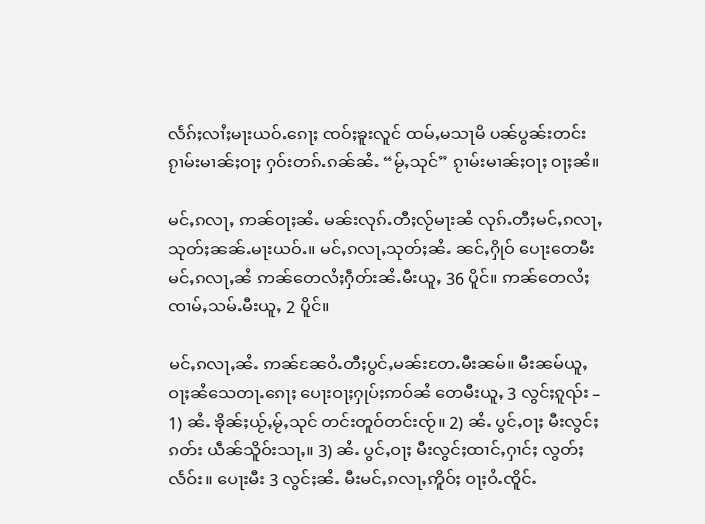လႅၵ်ႈလၢႆႈမႃးယဝ်ႉၵေႃႈ ၸဝ်ႈၶူးလူင် ထမ်ႇမသႃမိ ပၼ်ပွၼ်းတင်းၵႂၢမ်းမၢၼ်ႈဝႃႈ ႁဝ်းတၵ်ႉၵၼ်ၼႆႉ “မႂ်ႇသုင်” ၵႂၢမ်းမၢၼ်ႈဝႃႈ ဝႃႈၼႆ။

မင်ႇၵလႃႇ ဢၼ်ဝႃႈၼႆႉ မၼ်းလုၵ်ႉတီႈလႂ်မႃးၼႆ လုၵ်ႉတီႈမင်ႇၵလႃႇသုတ်ႈၼၼ်ႉမႃးယဝ်ႉ။ မင်ႇၵလႃႇသုတ်ႈၼႆႉ ၼင်ႇႁိုဝ် ပေႃးတေမီးမင်ႇၵလႃႇၼႆ ဢၼ်တေလႆႈႁဵတ်းၼႆႉမီးယူႇ 36 ပိူင်။ ဢၼ်တေလႆႈ ၸၢမ်ႇသမ်ႉမီးယူႇ 2 ပိူင်။

မင်ႇၵလႃႇၼႆႉ ဢၼ်ၼႄဝႆႉတီႈပွင်ႇမၼ်းတႄႉမီးၼမ်။ မီးၼမ်ယူႇဝႃႈၼႆသေတႃႉၵေႃႈ ပေႃးဝႃႈႁုပ်ႈဢဝ်ၼႆ တေမီးယူႇ 3 လွင်ႈၵူၺ်း – 1) ၼႆႉ ၶိုၼ်ႈယႂ်ႇမႂ်ႇသုင် တင်းတူဝ်တင်းၸႂ်။ 2) ၼႆႉ ပွင်ႇဝႃႈ မီးလွင်ႈၵတ်း ယဵၼ်သိူဝ်းသႃႇ။ 3) ၼႆႉ ပွင်ႇဝႃႈ မီးလွင်ႈထၢင်ႇႁၢင်ႈ လွတ်ႈလႅဝ်း။ ပေႃးမီး 3 လွင်ႈၼႆႉ မီးမင်ႇၵလႃႇဢိူဝ်ႈ ဝႃႈဝႆႉၸိူင်ႉ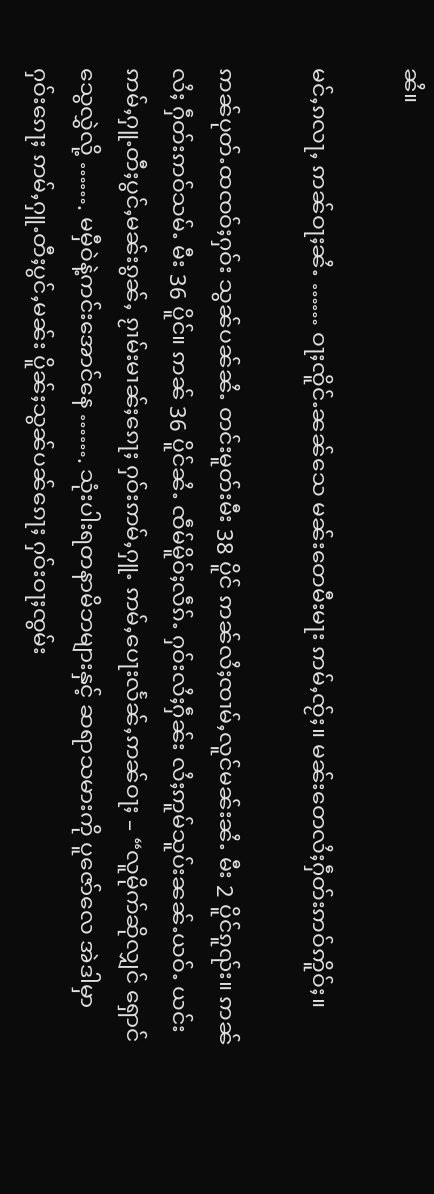ၼႆ။

မင်ႇၵလႃႇ ဢၼ်ဝႃႈၼႆႉ …… ဝႃႈၸိူင်ႉၼၼ်သေ မၼ်းတေမီးမႃး ဢမ်ႇၸႂ်ႈ။ မၼ်းတေလႆႈႁဵတ်းဢဝ်ဢိူဝ်ႈ။

ဢၼ်ပုတ်ႉထၸဝ်ႈႁဝ်း သွၼ်ပၼ်ၼႆႉ တင်းမူတ်းမီး 38 ပိူင် ဢၼ်လႆႈၸၢမ်ႇလူင်မၼ်းၼႆႉ မီး 2 ပိူင်ၵူၺ်း။ ဢၼ်လႆႈ ႁဵတ်းဢဝ်သမ်ႉ မီး 36 ပိူင်။ ဢၼ် 36 ပိူင်ၼႆႉ ၸဵမ်မိူဝ်ႈလဵၵ်ႉ ႁဝ်းလႆႈႁဵၼ်း လႆႈဢူမ်သူပ်းၼၼ်ႉယဝ်ႉ ယင်းဢမ်ႇႁူႉတီႈပွင်ႇမၼ်းၵွၼ်ႇ ၵႂၢမ်းမၢၼ်ႈၵေႃႈ ႁဝ်းဢမ်ႇႁူႉ ဢမ်ႇပေႃးလႅၼ်ႇဢၼ်ဝႃႈ – “လူမိုက်ဆိုလျှင် ရှောင်သွေလွှဲလို့ ……. မမှီဝဲနဲ့ကင်းအောင်နေ ……. သုံးပါးရတနာမိဘများနှင့် ဆရာသမားကို ပူဇော်လေ အဲဒါမှာ ႁဝ်းၵေႃႈ ဢမ်ႇႁူႉတီႈပွင်ႇမၼ်း ပိူၼ်ႈသွၼ်ပၼ်ၵေႃႈ ႁဝ်းဝႃႈၸွမ်း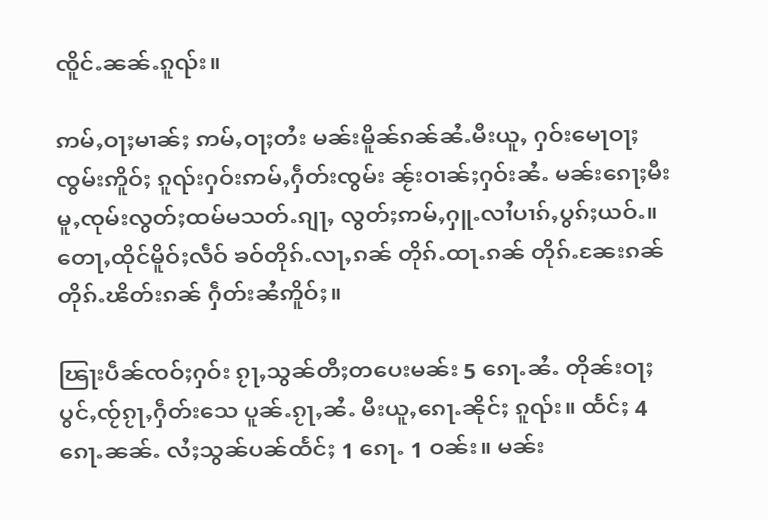ၸိူင်ႉၼၼ်ႉၵူၺ်း။

ဢမ်ႇဝႃႈမၢၼ်ႈ ဢမ်ႇဝႃႈတႆး မၼ်းမိူၼ်ၵၼ်ၼႆႉမီးယူႇ ႁဝ်းမေႃဝႃႈၸွမ်းဢိူဝ်ႈ ၵူၺ်းႁဝ်းဢမ်ႇႁဵတ်းၸွမ်း ၼႂ်းဝၢၼ်ႈႁဝ်းၼႆႉ မၼ်းၵေႃႈမီး မူႇၸုမ်းလွတ်ႈထမ်မသတ်ႉၵျႃႇ လွတ်ႈဢမ်ႇႁူႉလၢႆပၢၵ်ႇပွၵ်ႈယဝ်ႉ။ တေႃႇထိုင်မိူဝ်ႈလဵဝ် ၶဝ်တိုၵ်ႉလႃႇၵၼ် တိုၵ်ႉထႃႉၵၼ် တိုၵ်ႉၼႄးၵၼ် တိုၵ်ႉၽိတ်းၵၼ် ႁဵတ်းၼႆဢိူဝ်ႈ။

ၽြႃးပဵၼ်ၸဝ်ႈႁဝ်း ၵႂႃႇသွၼ်တီႈတပေးမၼ်း 5 ၵေႃႉၼႆႉ တိုၼ်းဝႃႈ ပွင်ႇၸႂ်ၵႂႃႇႁဵတ်းသေ ပူၼ်ႉၵႂႃႇၼႆႉ မီးယူႇၵေႃႉၼိုင်ႈ ၵူၺ်း။ ထႅင်ႈ 4 ၵေႃႉၼၼ်ႉ လႆႈသွၼ်ပၼ်ထႅင်ႈ 1 ၵေႃႉ 1 ဝၼ်း။ မၼ်း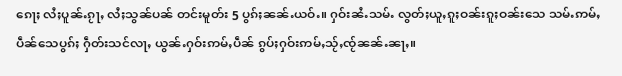ၵေႃႈ လႆႈပူၼ်ႉၵႂႃႇ လႆႈသွၼ်ပၼ် တင်းမူတ်း 5 ပွၵ်ႈၼၼ်ႉယဝ်ႉ။ ႁဝ်းၼႆႉသမ်ႉ လွတ်ႈယူႇၵူႈဝၼ်းၵူႈဝၼ်းသေ သမ်ႉဢမ်ႇပဵၼ်သေပွၵ်ႈ ႁဵတ်းသင်လႃႇ ယွၼ်ႉႁဝ်းဢမ်ႇပဵၼ် ၵွပ်ႈႁဝ်းဢမ်ႇသႂ်ႇၸႂ်ၼၼ်ႉၼႃႇ။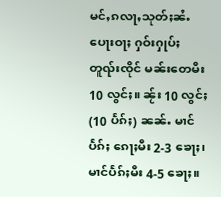မင်ႇၵလႃႇသုတ်ႈၼႆႉ ပေႃးဝႃႈ ႁဝ်းႁုပ်ႈတူၺ်းၸိုင် မၼ်းတေမီး 10 လွင်ႈ။ ၼႂ်း 10 လွင်ႈ (10 ပႅၵ်ႈ) ၼၼ်ႉ မၢင်ပႅၵ်ႈ ၵေႃႈမီး 2-3 ၶေႃႈ၊ မၢင်ပႅၵ်ႈမီး 4-5 ၶေႃႈ။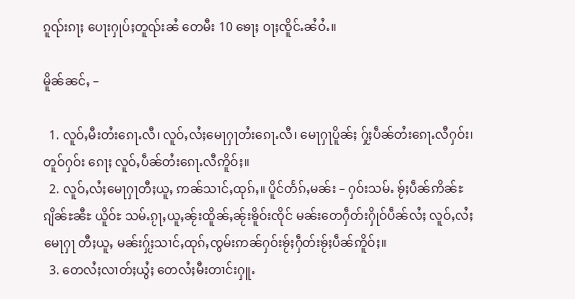ၵူၺ်းၵႃႈ ပေႃးႁုပ်ႈတူၺ်းၼႆ တေမီး 10 ၶေႃႈ ဝႃႈၸိူင်ႉၼႆဝႆႉ။

မိူၼ်ၼင်ႇ –

  1. လူဝ်ႇမီးတႆးၵေႃႉလီ၊ လူဝ်ႇလႆႈမေႃႁႃတႆးၵေႃႉလီ၊ မေႃႁႃပိူၼ်ႈ ႁႂ်ႈပဵၼ်တႆးၵေႃႉလီႁဝ်း၊ တူဝ်ႁဝ်း ၵေႃႈ လူဝ်ႇပဵၼ်တႆးၵေႃႉလီဢိူဝ်ႈ။
  2. လူဝ်ႇလႆႈမေႃႁႃတီႈယူႇ ဢၼ်သၢင်ႇထုၵ်ႇ။ ပိူင်တႅၵ်ႇမၼ်း – ႁဝ်းသမ်ႉ ၶႂ်ႈပဵၼ်ဢိၼ်ႊၵျိၼ်ႊၼီႊ ယိူဝ်ႊ သမ်ႉၵႂႃႇယူႇၼႂ်းထိူၼ်ႇၼႂ်းၶိူဝ်းၸိုင် မၼ်းတေႁဵတ်းႁိုဝ်ပဵၼ်လႆႈ လူဝ်ႇလႆႈမေႃႁႃ တီႈယူႇ မၼ်းႁႂ်ႈသၢင်ႇထုၵ်ႇၸွမ်းဢၼ်ႁဝ်းၶႂ်ႈႁဵတ်းၶႂ်ႈပဵၼ်ဢိူဝ်ႈ။
  3. တေလႆႈလၢတ်ႈယွႆႈ တေလႆႈမီးတၢင်းႁူႉ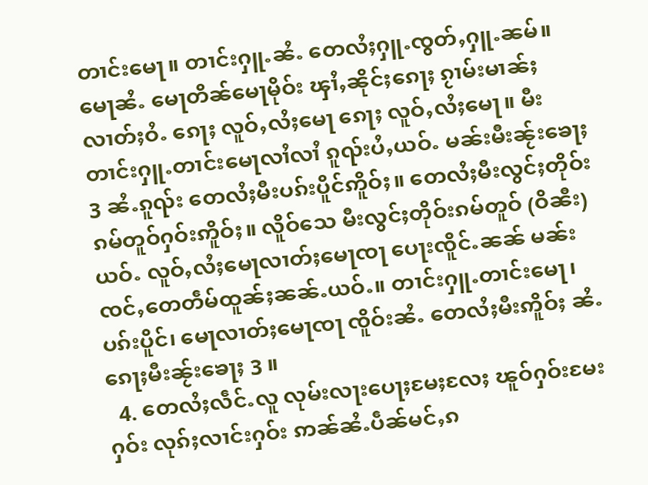တၢင်းမေႃ။ တၢင်းႁူႉၼႆႉ တေလႆႈႁူႉၸွတ်ႇႁူႉၼမ်။ မေႃၼႆႉ မေႃတိၼ်မေႃမိုဝ်း ၾၢႆႇၼိုင်ႈၵေႃႈ ၵႂၢမ်းမၢၼ်ႈလၢတ်ႈဝႆႉ ၵေႃႈ လူဝ်ႇလႆႈမေႃ ၵေႃႈ လူဝ်ႇလႆႈမေႃ။ မီးတၢင်းႁူႉတၢင်းမေႃလၢႆလၢႆ ၵူၺ်းပႆႇယဝ်ႉ မၼ်းမီးၼႂ်းၶေႃႈ 3 ၼႆႉၵူၺ်း တေလႆႈမီးပၵ်းပိူင်ဢိူဝ်ႈ။ တေလႆႈမီးလွင်ႈတိုဝ်းၵမ်တူဝ်ႁဝ်းဢိူဝ်ႈ။ လိူဝ်သေ မီးလွင်ႈတိုဝ်းၵမ်တူဝ် (ဝိၼီး) ယဝ်ႉ လူဝ်ႇလႆႈမေႃလၢတ်ႈမေႃၸႃ ပေႃးၸိူင်ႉၼၼ် မၼ်းၸင်ႇတေတဵမ်ထူၼ်ႈၼၼ်ႉယဝ်ႉ။ တၢင်းႁူႉတၢင်းမေႃ၊ ပၵ်းပိူင်၊ မေႃလၢတ်ႈမေႃၸႃ ၸိူဝ်းၼႆႉ တေလႆႈမီးဢိူဝ်ႈ ၼႆႉၵေႃႈမီးၼႂ်းၶေႃႈ 3 ။
  4. တေလႆႈလဵင်ႉလူ လုမ်းလႃးပေႃႈမႄႈလႄႈ ၽူဝ်ႁဝ်းမႄးႁဝ်း လုၵ်ႈလၢင်းႁဝ်း ဢၼ်ၼႆႉပဵၼ်မင်ႇၵ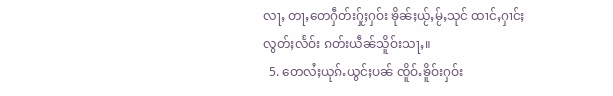လႃႇ တႃႇတေႁဵတ်းႁႂ်ႈႁဝ်း ၶိုၼ်ႈယႂ်ႇမႂ်ႇသုင် ထၢင်ႇႁၢင်ႈလွတ်ႈလႅဝ်း ၵတ်းယဵၼ်သိူဝ်းသႃႇ။
  5. တေလႆႈယုၵ်ႉယွင်ႈပၼ် ၸိူဝ်ႉၶိူဝ်းႁဝ်း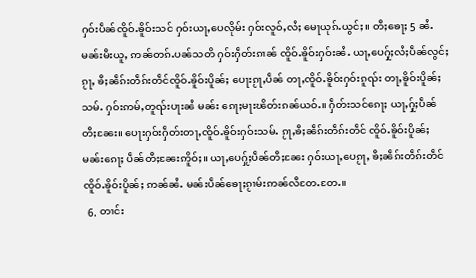ႁဝ်းပဵၼ်ၸိူဝ်ႉၶိူဝ်းသင် ႁဝ်းယႃႇပေလိုမ်း ႁဝ်းလူဝ်ႇလႆႈ မေႃယုၵ်ႉယွင်ႈ။ တီႈၶေႃႈ 5 ၼႆႉ မၼ်းမီးယူႇ ဢၼ်တၵ်ႉပၼ်သတိ ႁဝ်းႁဵတ်းၵၢၼ် ၸိူဝ်ႉၶိူဝ်းႁဝ်းၼႆႉ ယႃႇပေႁႂ်ႈလႆႈပဵၼ်လွင်ႈၵႂႃႇ ၶီႈၼဵၵ်းတဵၵ်းတဵင်ၸိူဝ်ႉၶိူဝ်းပိူၼ်ႈ ပေႃးၵႂႃႇပဵၼ် တႃႇၸိူဝ်ႉၶိူဝ်းႁဝ်းၵူၺ်း တႃႇၶိူဝ်းပိူၼ်ႈသမ်ႉ ႁဝ်းဢမ်ႇတူၺ်းပႃးၼႆ မၼ်း ၵေႃႈမႃးၽိတ်းၵၼ်ယဝ်ႉ။ ႁဵတ်းသင်ၵေႃႈ ယႃႇႁႂ်ႈပဵၼ်တီႈၼႄး။ ပေႃးႁဝ်းႁဵတ်းတႃႇၸိူဝ်ႉၶိူဝ်းႁဝ်းသမ်ႉ ၵႂႃႇၶီႈၼဵၵ်းတဵၵ်းတဵင် ၸိူဝ်ႉၶိူဝ်းပိူၼ်ႈ မၼ်းၵေႃႈ ပဵၼ်တီႈၼႄးဢိူဝ်ႈ။ ယႃႇပေႁႂ်ႈပဵၼ်တီႈၼႄး ႁဝ်းယႃႇပေၵႂႃႇ ၶီႈၼဵၵ်းတဵၵ်းတဵင်ၸိူဝ်ႉၶိူဝ်းပိူၼ်ႈ ဢၼ်ၼႆႉ မၼ်းပဵၼ်ၶေႃႈၵႂၢမ်းဢၼ်လီတႄႉတႄႉ။
  6. တၢင်း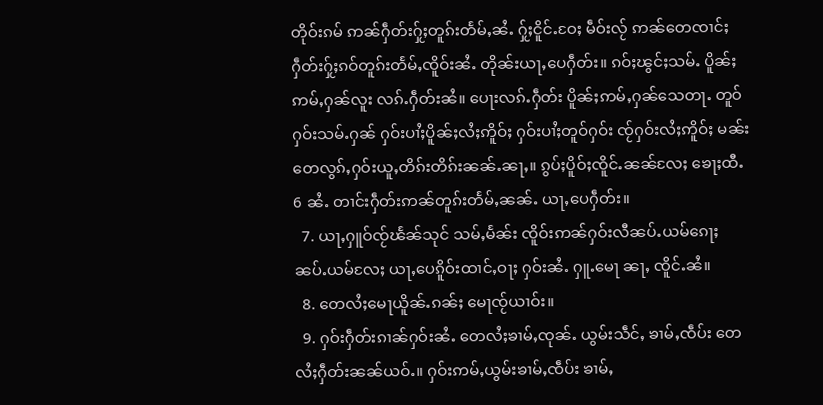တိုဝ်းၵမ် ဢၼ်ႁဵတ်းႁႂ်ႈတူၵ်းတႅမ်ႇၼႆႉ ႁႂ်ႈငိူင်ႉဝႄႈ မဵဝ်းလႂ် ဢၼ်တေၸၢင်ႈႁဵတ်းႁႂ်ႈၵဝ်တူၵ်းတႅမ်ႇၸိူဝ်းၼႆႉ တိုၼ်းယႃႇပေႁဵတ်း။ ၵဝ်ႈၽွင်ႈသမ်ႉ ပိူၼ်ႈဢမ်ႇႁၼ်လူး လၵ်ႉႁဵတ်းၼႆ။ ပေႃးလၵ်ႉႁဵတ်း ပိူၼ်ႈဢမ်ႇႁၼ်သေတႃႉ တူဝ်ႁဝ်းသမ်ႉႁၼ် ႁဝ်းပၢႆႈပိူၼ်ႈလႆႈဢိူဝ်ႈ ႁဝ်းပၢႆႈတူဝ်ႁဝ်း ၸႂ်ႁဝ်းလႆႈဢိူဝ်ႈ မၼ်းတေလွၵ်ႇႁဝ်းယူႇတိၵ်းတိၵ်းၼၼ်ႉၼႃႇ။ ၵွပ်ႈပိူဝ်ႈၸိူင်ႉၼၼ်လႄႈ ၶေႃႈထီႉ 6 ၼႆႉ တၢင်းႁဵတ်းဢၼ်တူၵ်းတႅမ်ႇၼၼ်ႉ ယႃႇပေႁဵတ်း။
  7. ယႃႇႁူဝ်ၸႂ်ၽႅၼ်သုင် သမ်ႇမႅၼ်း ၸိူဝ်းဢၼ်ႁဝ်းလီၼပ်ႉယမ်ၵေႃႈ ၼပ်ႉယမ်လႄႈ ယႃႇပေၵိူဝ်းထၢင်ႇဝႃႈ ႁဝ်းၼႆႉ ႁူႉမေႃ ၼႃႇ ၸိူင်ႉၼႆ။
  8. တေလႆႈမေႃယိူၼ်ႉၵၼ်ႈ မေႃၸႂ်ယၢဝ်း။
  9. ႁဝ်းႁဵတ်းၵၢၼ်ႁဝ်းၼႆႉ တေလႆႈၶၢမ်ႇၸုၼ်ႉ ယွမ်းသဵင်ႇ ၶၢမ်ႇၸဵပ်း တေလႆႈႁဵတ်းၼၼ်ယဝ်ႉ။ ႁဝ်းဢမ်ႇယွမ်းၶၢမ်ႇၸဵပ်း ၶၢမ်ႇ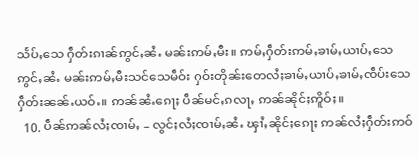သႅပ်ႇသေ ႁဵတ်းၵၢၼ်ဢွင်ႇၼႆႉ မၼ်းဢမ်ႇမီး။ ဢမ်ႇႁဵတ်းဢမ်ႇၶၢမ်ႇယၢပ်ႇသေ ဢွင်ႇၼႆႉ မၼ်းဢမ်ႇမီးသင်သေမဵဝ်း ႁဝ်းတိုၼ်းတေလႆႈၶၢမ်ႇယၢပ်ႇၶၢမ်ႇၸဵပ်းသေ ႁဵတ်းၼၼ်ႉယဝ်ႉ။ ဢၼ်ၼႆႉၵေႃႈ ပဵၼ်မင်ႇၵလႃႇ ဢၼ်ၼိုင်ႈဢိူဝ်ႈ။
  10. ပဵၼ်ဢၼ်လႆႈၸၢမ်ႇ – လွင်ႈလႆႈၸၢမ်ႇၼႆႉ ၾၢႆႇၼိုင်ႈၵေႃႈ ဢၼ်လႆႈႁဵတ်းဢဝ်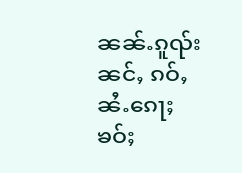ၼၼ်ႉၵူၺ်းၼင်ႇ ၵဝ်ႇ ၼႆႉၵေႃႈ ၶဝ်ႈ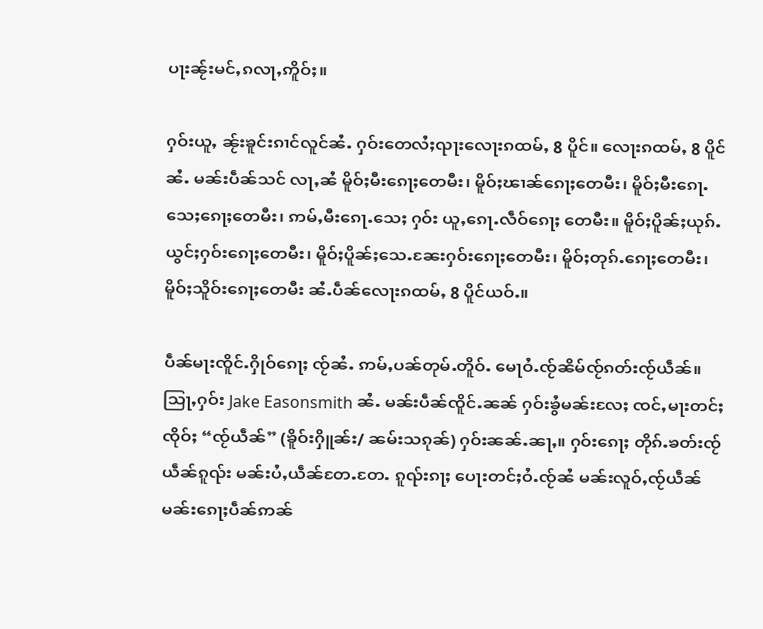ပႃးၼႂ်းမင်ႇၵလႃႇဢိူဝ်ႈ။

ႁဝ်းယူႇ ၼႂ်းၶူင်းၵၢင်လူင်ၼႆႉ ႁဝ်းတေလႆႈၺႃးလေႃးၵထမ်ႇ 8 ပိူင်။ လေႃးၵထမ်ႇ 8 ပိူင်ၼႆႉ မၼ်းပဵၼ်သင် လႃႇၼႆ မိူဝ်ႈမီးၵေႃႈတေမီး၊ မိူဝ်ႈၽၢၼ်ၵေႃႈတေမီး၊ မိူဝ်ႈမီးၵေႃႉသေႈၵေႃႈတေမီး၊ ဢမ်ႇမီးၵေႃႉသေႈ ႁဝ်း ယူႇၵေႃႉလဵဝ်ၵေႃႈ တေမီး။ မိူဝ်ႈပိူၼ်ႈယုၵ်ႉယွင်ႈႁဝ်းၵေႃႈတေမီး၊ မိူဝ်ႈပိူၼ်ႈသေႉၼႄးႁဝ်းၵေႃႈတေမီး၊ မိူဝ်ႈတုၵ်ႉၵေႃႈတေမီး၊ မိူဝ်ႈသိူဝ်းၵေႃႈတေမီး ၼႆႉပဵၼ်လေႃးၵထမ်ႇ 8 ပိူင်ယဝ်ႉ။

ပဵၼ်မႃးၸိူင်ႉႁိုဝ်ၵေႃႈ ၸႂ်ၼႆႉ ဢမ်ႇပၼ်တုမ်ႉတိူဝ်ႉ မေႃဝႆႉၸႂ်ၼိမ်ၸႂ်ၵတ်းၸႂ်ယဵၼ်။ သြႃႇႁဝ်း Jake Easonsmith ၼႆႉ မၼ်းပဵၼ်ၸိူင်ႉၼၼ် ႁဝ်းၶွႆမၼ်းလႄႈ ၸင်ႇမႃးတင်ႈၸိုဝ်ႈ “ၸႂ်ယဵၼ်” (ၶိူဝ်းႁိူၼ်း/ ၼမ်းသၵုၼ်) ႁဝ်းၼၼ်ႉၼႃႇ။ ႁဝ်းၵေႃႈ တိုၵ်ႉၶတ်းၸႂ်ယဵၼ်ၵူၺ်း မၼ်းပႆႇယဵၼ်တႄႉတႄႉ ၵူၺ်းၵႃႈ ပေႃးတင်ႈဝႆႉၸႂ်ၼႆ မၼ်းလူဝ်ႇၸႂ်ယဵၼ် မၼ်းၵေႃႈပဵၼ်ဢၼ်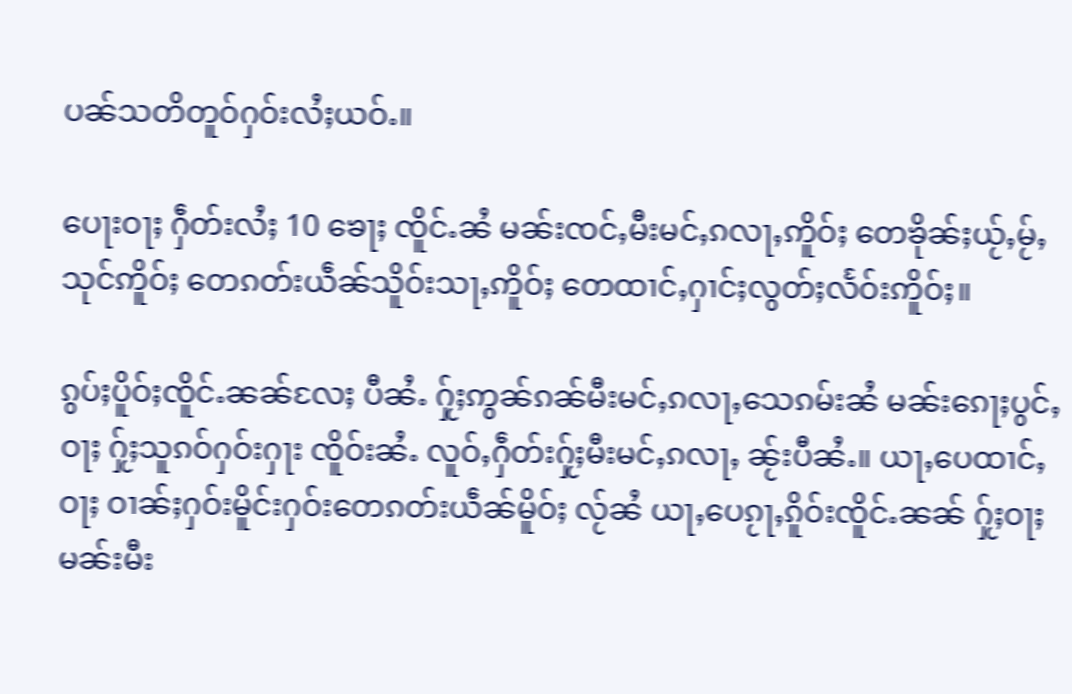ပၼ်သတိတူဝ်ႁဝ်းလႆႈယဝ်ႉ။

ပေႃးဝႃႈ ႁဵတ်းလႆႈ 10 ၶေႃႈ ၸိူင်ႉၼႆ မၼ်းၸင်ႇမီးမင်ႇၵလႃႇဢိူဝ်ႈ တေၶိုၼ်ႈယႂ်ႇမႂ်ႇသုင်ဢိူဝ်ႈ တေၵတ်းယဵၼ်သိူဝ်းသႃႇဢိူဝ်ႈ တေထၢင်ႇႁၢင်ႈလွတ်ႈလႅဝ်းဢိူဝ်ႈ။

ၵွပ်ႈပိူဝ်ႈၸိူင်ႉၼၼ်လႄႈ ပီၼႆႉ ႁႂ်ႈဢွၼ်ၵၼ်မီးမင်ႇၵလႃႇသေၵမ်းၼႆ မၼ်းၵေႃႈပွင်ႇဝႃႈ ႁႂ်ႈသူၵဝ်ႁဝ်းႁႃး ၸိူဝ်းၼႆႉ လူဝ်ႇႁဵတ်းႁႂ်ႈမီးမင်ႇၵလႃႇ ၼႂ်းပီၼႆႉ။ ယႃႇပေထၢင်ႇဝႃႈ ဝၢၼ်ႈႁဝ်းမိူင်းႁဝ်းတေၵတ်းယဵၼ်မိူဝ်ႈ လႂ်ၼႆ ယႃႇပေၵႂႃႇၵိူဝ်းၸိူင်ႉၼၼ် ႁႂ်ႈဝႃႈမၼ်းမီး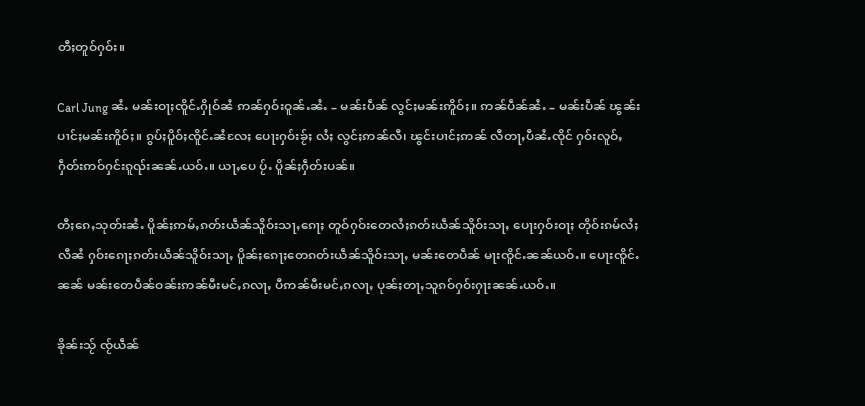တီႈတူဝ်ႁဝ်း။

Carl Jung ၼႆႉ မၼ်းဝႃႈၸိူင်ႉႁိုဝ်ၼႆ ဢၼ်ႁဝ်းဝူၼ်ႉၼႆႉ – မၼ်းပဵၼ် လွင်ႈမၼ်းဢိူဝ်ႈ။ ဢၼ်ပဵၼ်ၼႆႉ – မၼ်းပဵၼ် ၽွၼ်းပၢင်ႈမၼ်းဢိူဝ်ႈ။ ၵွပ်ႈပိူဝ်ႈၸိူင်ႉၼႆလႄႈ ပေႃးႁဝ်းၶႂ်ႈ လႆႈ လွင်ႈဢၼ်လီ၊ ၽွင်းပၢင်ႈဢၼ် လီတႃႇပီၼႆႉၸိုင် ႁဝ်းလူဝ်ႇႁဵတ်းဢဝ်ႁင်းၵူၺ်းၼၼ်ႉယဝ်ႉ။ ယႃႇပေ ပႂ်ႉ ပိူၼ်ႈႁဵတ်းပၼ်။

တီႈၵေႇသုတ်းၼႆႉ ပိူၼ်ႈဢမ်ႇၵတ်းယဵၼ်သိူဝ်းသႃႇၵေႃႈ တူဝ်ႁဝ်းတေလႆႈၵတ်းယဵၼ်သိူဝ်းသႃႇ ပေႃးႁဝ်းဝႃႈ တိုဝ်းၵမ်လႆႈလီၼႆ ႁဝ်းၵေႃႈၵတ်းယဵၼ်သိူဝ်းသႃႇ ပိူၼ်ႈၵေႃႈတေၵတ်းယဵၼ်သိူဝ်းသႃႇ မၼ်းတေပဵၼ် မႃးၸိူင်ႉၼၼ်ယဝ်ႉ။ ပေႃးၸိူင်ႉၼၼ် မၼ်းတေပဵၼ်ဝၼ်းဢၼ်မီးမင်ႇၵလႃႇ ပီဢၼ်မီးမင်ႇၵလႃႇ ပုၼ်ႈတႃႇသူၵဝ်ႁဝ်းႁႃးၼၼ်ႉယဝ်ႉ။

ၶိုၼ်းသႂ် ၸႂ်ယဵၼ်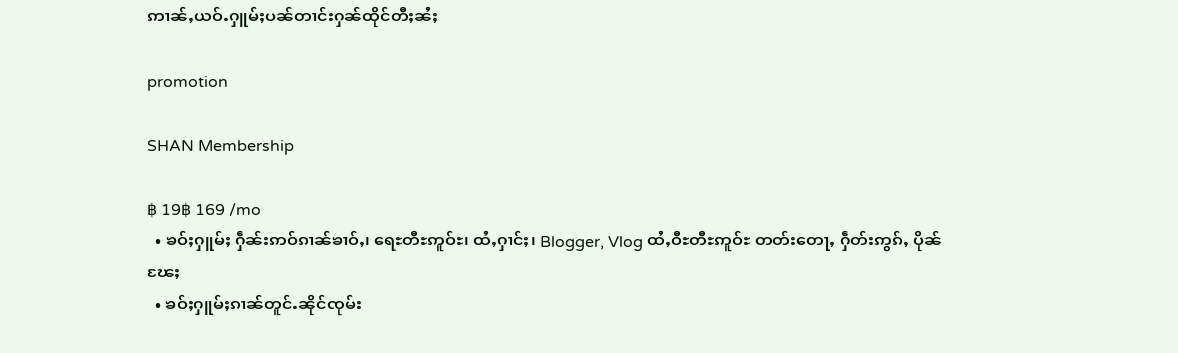ဢၢၼ်ႇယဝ်ႉႁူမ်ႈပၼ်တၢင်းႁၼ်ထိုင်တီႈၼႆႈ

promotion

SHAN Membership

฿ 19฿ 169 /mo
  • ၶဝ်ႈႁူမ်ႈ ႁဵၼ်းဢဝ်ၵၢၼ်ၶၢဝ်ႇ၊ ရေႊတီႊဢူဝ်ႊ၊ ထႆႇႁၢင်ႈ၊ Blogger, Vlog ထႆႇဝီႊတီႊဢူဝ်ႊ တတ်းတေႃႇ ႁဵတ်းဢွၵ်ႇ ပိုၼ်ၽႄႈ
  • ၶဝ်ႈႁူမ်ႈၵၢၼ်တူင်ႉၼိုင်ၸုမ်း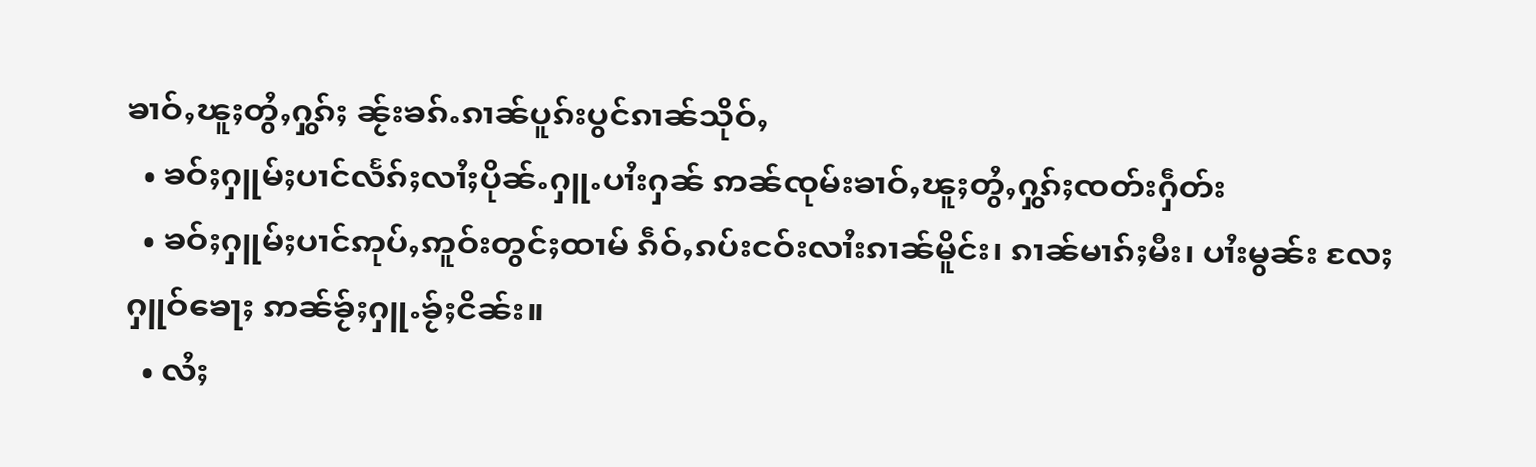ၶၢဝ်ႇၽူႈတွႆႇႁွၵ်ႈ ၼႂ်းၶၵ်ႉၵၢၼ်ပူၵ်းပွင်ၵၢၼ်သိုဝ်ႇ
  • ၶဝ်ႈႁူမ်ႈပၢင်လႅၵ်ႈလၢႆႈပိုၼ်ႉႁူႉပၢႆးႁၼ် ဢၼ်ၸုမ်းၶၢဝ်ႇၽူႈတွႆႇႁွၵ်ႈၸတ်းႁဵတ်း
  • ၶဝ်ႈႁူမ်ႈပၢင်ဢုပ်ႇဢူဝ်းတွင်ႈထၢမ် ၵဵဝ်ႇၵပ်းငဝ်းလၢႆးၵၢၼ်မိူင်း၊ ၵၢၼ်မၢၵ်ႈမီး၊ ပၢႆးမွၼ်း လႄႈ ႁူဝ်ၶေႃႈ ဢၼ်ၶႂ်ႈႁူႉၶႂ်ႈငိၼ်း။
  • လႆႈ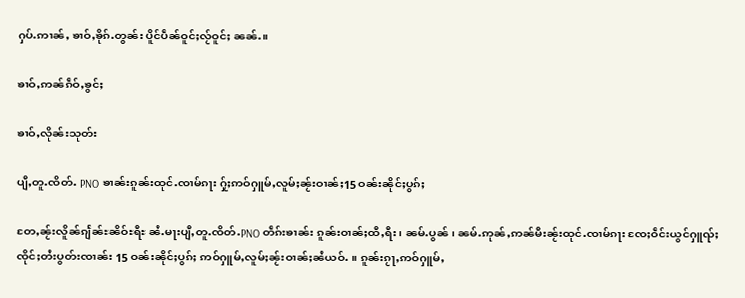ႁပ်ႉဢၢၼ်ႇ ၶၢဝ်ႇၶိုၵ်ႉတွၼ်း ပိူင်ပဵၼ်ဝူင်ႈလႂ်ဝူင်ႈ ၼၼ်ႉ။

ၶၢဝ်ႇဢၼ်ၵဵဝ်ႇၶွင်ႈ

ၶၢဝ်ႇလိုၼ်းသုတ်း

ပျီႇတူႉၸိတ်ႉ PNO ၶၢၼ်းၵူၼ်းထုင်ႉၸၢမ်ၵႃး ႁႂ်ႈဢဝ်ႁူမ်ႇလူမ်ႈၼႂ်းဝၢၼ်ႈ15 ဝၼ်းၼိုင်ႈပွၵ်ႈ

တႄႇၼႂ်းလိူၼ်ၵျႅၼ်ႊၼိဝ်ႊရီႊ ၼႆႉမႃးပျီႇတူႉၸိတ်ႉPNO တဵၵ်းၶၢၼ်း ၵူၼ်းဝၢၼ်ႈထီႇရီး ၊ ၼမ်ႉပွၼ် ၊ ၼမ်ႉဢုၼ်ႇဢၼ်မီးၼႂ်းထုင်ႉၸၢမ်ၵႃး ၸႄႈဝဵင်းယွင်ႁူၺ်ႈ ၸိုင်ႈတႆးပွတ်းၸၢၼ်း 15 ဝၼ်းၼိုင်ႈပွၵ်ႈ ဢဝ်ႁူမ်ႇလူမ်ႈၼႂ်းဝၢၼ်ႈၼႆယဝ်ႉ ။ ၵူၼ်းၵႂႃႇဢဝ်ႁူမ်ႇ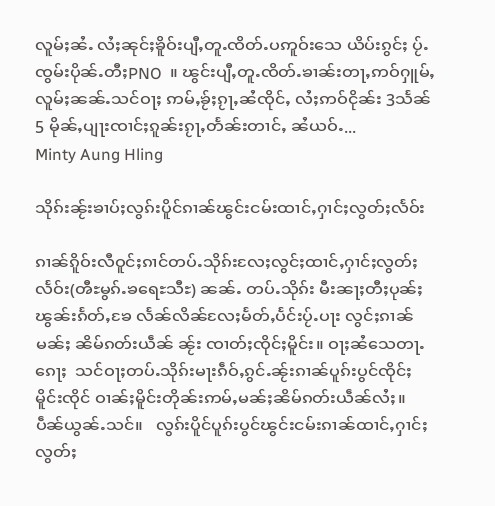လူမ်ႈၼႆႉ လႆႈၼုင်ႈၶိူဝ်းပျီႇတူႉၸိတ်ႉပဢူဝ်းသေ ယိပ်းၵွင်ႈ ပႂ်ႉၸွမ်းပိုၼ်ႉတီႈPNO  ။ ၽွင်းပျီႇတူႉၸိတ်ႉၶၢၼ်းတႃႇဢဝ်ႁူမ်ႇလူမ်ႈၼၼ်ႉသင်ဝႃႈ ဢမ်ႇၶႂ်ႈၵႂႃႇၼႆၸိုင်ႇ လႆႈဢဝ်ငိုၼ်း 3သႅၼ်5 မိုၼ်ႇပျႃးၸၢင်ႈၵူၼ်းၵႂႃႇတႅၼ်းတၢင်ႇ ၼႆယဝ်ႉ...
Minty Aung Hling

သိုၵ်းၼႂ်းၶၢပ်ႈလွၵ်းပိူင်ၵၢၼ်ၽွင်းငမ်းထၢင်ႇႁၢင်ႈလွတ်ႈလႅဝ်း

ၵၢၼ်ၵိူဝ်းလီဝူင်ႈၵၢင်တပ်ႉသိုၵ်းလႄႈလွင်ႈထၢင်ႇႁၢင်ႈလွတ်ႈလႅဝ်း(ၻီႊမွၵ်ႉၶရေႊသီႊ) ၼၼ်ႉ တပ်ႉသိုၵ်း မီးၼႃႈတီႈပုၼ်ႈၽွၼ်းၵႅတ်ႇၶႄ လႅၼ်လိၼ်လႄႈမႅတ်ႇပႅင်းပႂ်ႉပႃး လွင်ႈၵၢၼ်မၼ်ႈ ၼိမ်ၵတ်းယဵၼ် ၼႂ်း ၸၢတ်ႈၸိုင်ႈမိူင်း။ ဝႃႈၼႆသေတႃႉၵေႃႈ  သင်ဝႃႈတပ်ႉသိုၵ်းမႃးၵဵဝ်ႇၵွင်ႉၼႂ်းၵၢၼ်ပူၵ်းပွင်ၸိုင်ႈမိူင်းၸိုင် ဝၢၼ်ႈမိူင်းတိုၼ်းဢမ်ႇမၼ်ႈၼိမ်ၵတ်းယဵၼ်လႆႈ။ ပဵၼ်ယွၼ်ႉသင်။   လွၵ်းပိူင်ပူၵ်းပွင်ၽွင်းငမ်းၵၢၼ်ထၢင်ႇႁၢင်ႈ လွတ်ႈ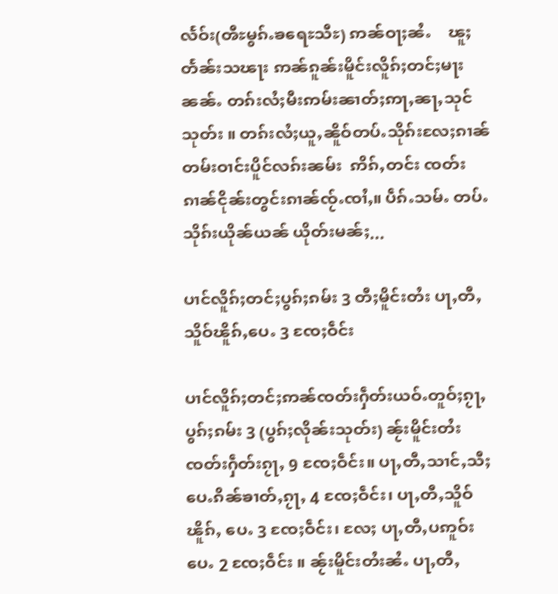လႅဝ်း(ၻီႊမွၵ်ႉၶရေႊသီႊ) ဢၼ်ဝႃႈၼႆႉ    ၽူႈတႅၼ်းသၽႃး ဢၼ်ၵူၼ်းမိူင်းလိူၵ်ႈတင်ႈမႃးၼၼ်ႉ တၵ်းလႆႈမီးဢမ်းၼၢတ်ႈဢႃႇၼႃႇသုင်သုတ်း ။ တၵ်းလႆႈယူႇၼိူဝ်တပ်ႉသိုၵ်းလႄႈၵၢၼ်တမ်းဝၢင်းပိူင်လၵ်းၼမ်း  ဢိၵ်ႇတင်း ၸတ်းၵၢၼ်ငိုၼ်းတွင်းၵၢၼ်ၸႂ်ႉၸၢႆႇ။ ပဵၵ်ႉသမ်ႉ တပ်ႉသိုၵ်းယိုၼ်ယၼ် ယိုတ်းမၼ်ႈ...

ပၢင်လိူၵ်ႈတင်ႈပွၵ်ႈၵမ်း 3 တီႈမိူင်းတႆး ပႃႇတီႇသိူဝ်ၽိူၵ်ႇပေႉ 3 ၸႄႈဝဵင်း

ပၢင်လိူၵ်ႈတင်ႈဢၼ်ၸတ်းႁဵတ်းယဝ်ႉတူဝ်ႈၵႂႃႇ ပွၵ်ႈၵမ်း 3 (ပွၵ်ႈလိုၼ်းသုတ်း) ၼႂ်းမိူင်းတႆး ၸတ်းႁဵတ်းၵႂႃႇ 9 ၸႄႈဝဵင်း။ ပႃႇတီႇသၢင်ႇသီႈ ပေႉၵိၼ်ၶၢတ်ႇၵႂႃႇ 4 ၸႄႈဝဵင်း၊ ပႃႇတီႇသိူဝ်ၽိူၵ်ႇ ပေႉ 3 ၸႄႈဝဵင်း၊ လႄႈ ပႃႇတီႇပဢူဝ်းပေႉ 2 ၸႄႈဝဵင်း ။ ၼႂ်းမိူင်းတႆးၼႆႉ ပႃႇတီႇ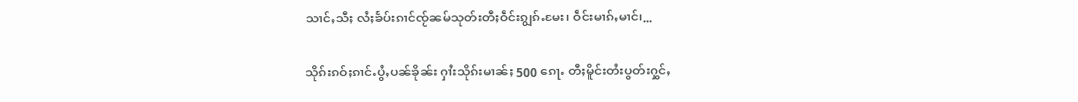သၢင်ႇသီႈ လႆႈၶႅပ်းၵၢင်ၸႂ်ၼမ်သုတ်းတီႈဝဵင်းၵျွၵ်ႉမႄး၊ ဝဵင်းမၢၵ်ႇမၢင်၊...

သိုၵ်းၵဝ်ႈၵၢင်ႉပွႆႇပၼ်ၶိုၼ်း ႁၢႆးသိုၵ်းမၢၼ်ႈ 500 ၵေႃႉ တီႈမိူင်းတႆးပွတ်းႁွင်ႇ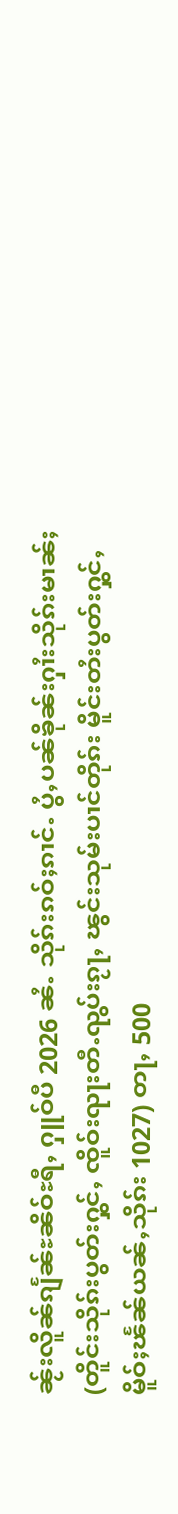ၼႂ်းလိူၼ်ၵျႅၼ်ႊၼိဝ်ႊရီႇ ႁူဝ်ပီ 2026 ၼႆႉ သိုၵ်းၵဝ်ႈၵၢင်ႉ ပွႆႇပၼ်ၶိုၼ်းႁၢႆးသိုၵ်းမၢၼ်ႈ (တိူင်းသိုၵ်းပွတ်းႁွင်ႇ ၸိူဝ်းၺႃးတီႉၺွပ်းၵႂႃႇ ၽွင်းသုမ်းပၢင်တိုၵ်း မိူင်းတႆးပွတ်းႁွင်ႇ မိူဝ်ႈၽႅၼ်ယၼ်ႇသိုၵ်း 1027) တႃႇ 500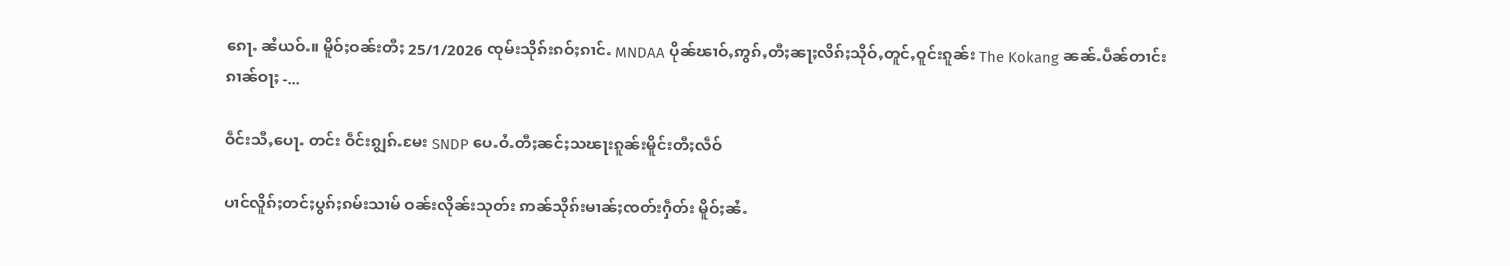ၵေႃႉ ၼႆယဝ်ႉ။ မိူဝ်ႈဝၼ်းတီႈ 25/1/2026 ၸုမ်းသိုၵ်းၵဝ်ႈၵၢင်ႉ MNDAA ပိုၼ်ၽၢဝ်ႇဢွၵ်ႇတီႈၼႃႈလိၵ်ႈသိုဝ်ႇတူင်ႇဝူင်းၵူၼ်း The Kokang ၼၼ်ႉပဵၼ်တၢင်းၵၢၼ်ဝႃႈ -...

ဝဵင်းသီႇပေႃႉ တင်း ဝဵင်းၵျွၵ်ႉမႄး SNDP ပေႉဝႆႉတီႈၼင်ႈသၽႃးၵူၼ်းမိူင်းတီႈလဵဝ်

ပၢင်လိူၵ်ႈတင်ႈပွၵ်ႈၵမ်းသၢမ် ဝၼ်းလိုၼ်းသုတ်း ဢၼ်သိုၵ်းမၢၼ်ႈၸတ်းႁဵတ်း မိူဝ်ႈၼႆႉ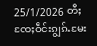25/1/2026 တီႈၸႄႈဝဵင်းၵျွၵ်ႉမႄး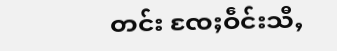တင်း ၸႄႈဝဵင်းသီႇ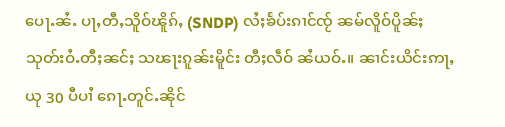ပေႃႉၼႆႉ ပႃႇတီႇသိူဝ်ၽိူၵ်ႇ (SNDP) လႆႈၶႅပ်းၵၢင်ၸႂ် ၼမ်လိူဝ်ပိူၼ်ႈသုတ်းဝႆႉတီႈၼင်ႈ သၽႃးၵူၼ်းမိူင်း တီႈလဵဝ် ၼႆယဝ်ႉ။ ၼၢင်းယိင်းဢႃႇယု 30 ပီပၢႆ ၵေႃႉတူင်ႉၼိုင်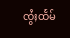ၸွႆႈထႅမ်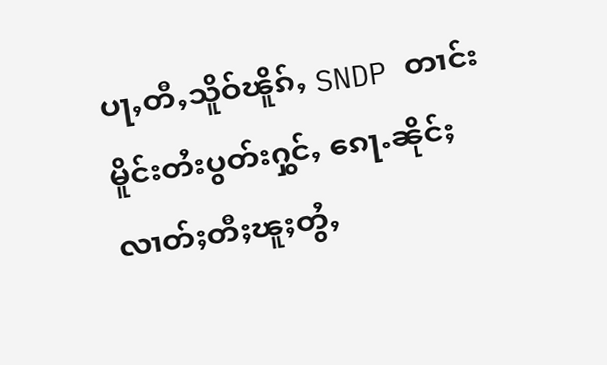ပႃႇတီႇသိူဝ်ၽိူၵ်ႇ SNDP တၢင်းမိူင်းတႆးပွတ်းႁွင်ႇ ၵေႃႉၼိုင်ႈ လၢတ်ႈတီႈၽူႈတွႆႇ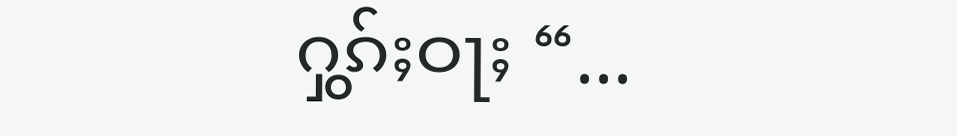ႁွၵ်ႈဝႃႈ “...